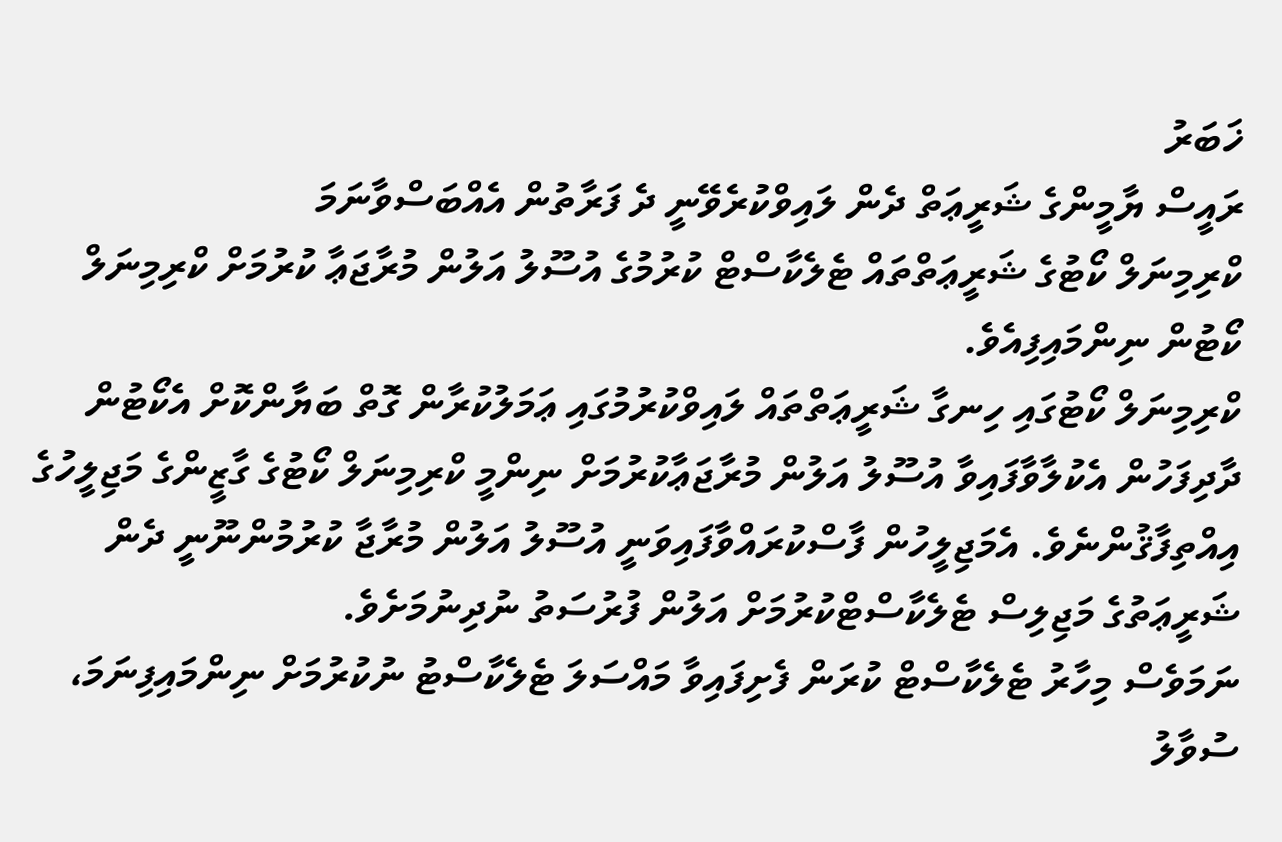ޚަބަރު
ރައީސް ޔާމީންގެ ޝަރީޢަތް ދެން ލައިވްކުރެވޭނީ ދެ ފަރާތުން އެއްބަސްވާނަމަ
ކްރިމިނަލް ކޯޓުގެ ޝަރީޢަތްތައް ޓެލެކާސްޓް ކުރުމުގެ އުސޫލު އަލުން މުރާޖަޢާ ކުރުމަށް ކްރިމިނަލް ކޯޓުން ނިންމައިފިއެވެ.
ކްރިމިނަލް ކޯޓުގައި ހިނގާ ޝަރީޢަތްތައް ލައިވްކުރުމުގައި ޢަމަލުކުރާން ގޮތް ބަޔާންކޮށް އެކޯޓުން ދާދިފަހުން އެކުލާވާފައިވާ އުސޫލު އަލުން މުރާޖަޢާކުރުމަށް ނިންމީ ކްރިމިނަލް ކޯޓުގެ ގާޒީންގެ މަޖިލީހުގެ އިއްތިފާޤުންނެވެ. އެމަޖިލީހުން ފާސްކުރައްވާފައިވަނީ އުސޫލު އަލުން މުރާޖާ ކުރުމުންނޫނީ ދެން ޝަރީޢަތުގެ މަޖިލިސް ޓެލެކާސްޓްކުރުމަށް އަލުން ފުރުސަތު ނުދިނުމަށެވެ.
ނަމަވެސް މިހާރު ޓެލެކާސްޓް ކުރަން ފެށިފައިވާ މައްސަލަ ޓެލެކާސްޓު ނުކުރުމަށް ނިންމައިފިނަމަ، ސުވާލު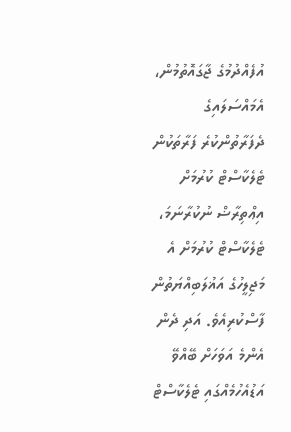އުފެއްދުމުގެ ޖާގައޮތުމުން، އެމައްސަލައިގެ ދެފަރާތުންކުރެ ފަރާތަކުން ޓެލެކާސްޓް ކުރުމަށް އިޢްތިރާޟް ނުކުރާނަމަ، ޓެލެކާސްޓް ކުރުމަށް އެ މަޖިލީހުގެ އަޣުލަބިއްޔަތުން ފާސްކުރިއެވެ. އަދި ދެން އެންމެ އަވަހަށް ބޭއްވޭ އަޑުއެހުމެއްގައި ޓެލެކާސްޓް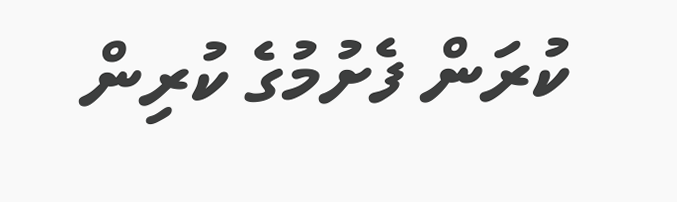ކުރަން ފެށުމުގެ ކުރިން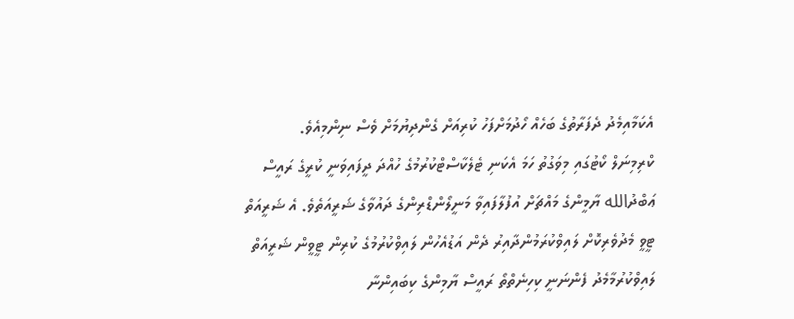އެކަމާއިމެދު ދެފަރާތުގެ ބަހެއް ހޯދުމަށްފަހު ކުރިއަށް ގެންދިޔުމަށް ވެސް ނިންމިއެވެ.
ކްރިމިނަލް ކޯޓުގައި މިވަގުތު ހަމަ އެކަނި ޓެލެކާސްޓްކުރުމުގެ ހުއްދަ ދީފައިވަނީ ކުރީގެ ރައީސް ޢަބްދުالله ޔާމީންގެ މައްޗަށް އުފުލާފައިވާ މަނީލޯންޑްރިންގެ ދައުވާގެ ޝަރީއަތެވެ. އެ ޝަރީއަތް ޓީވީ މެދުވެރިކޮށް ލައިވްކުރަމުންދާއިރު ދެން އަޑުއެހުން ލައިވްކުރުމުގެ ކުރިން ޓީވީން ޝަރީއަތް ލައިވްކުރުމާމެދު ފެންނަނީ ކިހިނެތްތޯ ރައީސް ޔާމިންގެ ކިބައިންނާ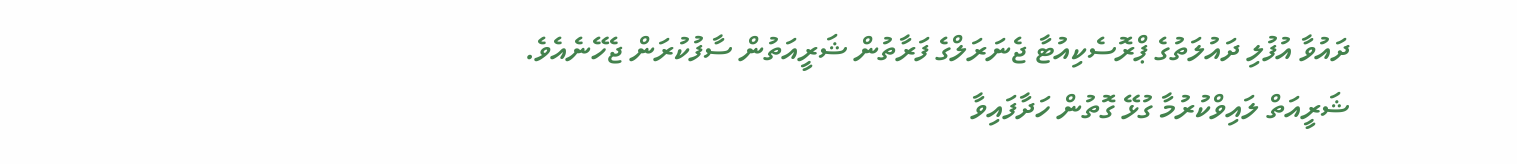ދައުވާ އުފުލި ދައުލަތުގެ ޕްރޮސެކިއުޓާ ޖެނަރަލްގެ ފަރާތުން ޝަރީއަތުން ސާފުކުރަން ޖެހޭނެއެވެ.
ޝަރީއަތް ލައިވްކުރުމާ ގުޅޭ ގޮތުން ހަދާފައިވާ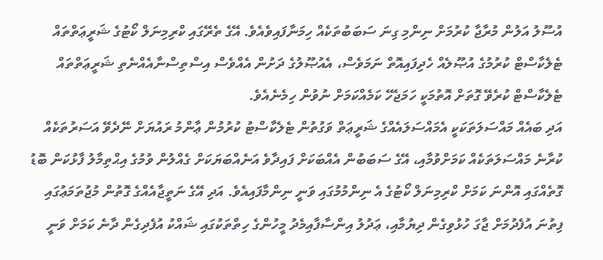އުސޫލު އަލުން މުރާޖާ ކުރުމަށް ނިންމި ގިނަ ސަބަބުތަކެއް ހިމަނާފައިވެއެވެ. އޭގެ ތެރޭގައި ކްރިމިނަލް ކޯޓުގެ ޝަރީޢަތްތައް ޓެލެކާސްޓް ކުރުމުގެ އުޞޫލެއް ހެދިފައިއޮތް ނަމަވެސް، އެއުޞޫލުގެ ދަށުން އެއްވެސް އިސްތިސްނާއެއްނެތި ޝަރީޢަތްތައް ޓެލެކާސްޓް ކުރެވޭ ގޮތަށް އޮތުމަކީ ހަމަޖެހޭ ކަމެއްކަމަށް ނުވުން ހިމެނެއެވެ.
އަދި ބައެއް މައްސަލަތަކަކީ އެމައްސަލައެއްގެ ޝަރީޢަތް ވަގުތުން ޓެލެކާސްޓު ކުރުމުން ޢާންމު ރައުޔަށް ނޭދެވޭ އަސަރުތަކެއް ކުރާނެ މައްސަލަތަކެއް ކަމަށްވުމާއި، އޭގެ ސަބަބުން އެއްބަކަށް ފައިދާވެ އަނެއްބަޔަކަށް ގެއްލުން ވުމުގެ އިޙްތިމާލު ފާޅުކަން ބޮޑު ގޮތެއްގައި އޮންނަ ކަމަށް ކްރިމިނަލް ކޯޓުގެ އެ ނިންމުމުގައި ވަނީ ނިންމާފައިއެވެ. އަދި އޭގެ ނަތީޖާއެއްގެ ގޮތުން މުޖުތަމަޢުގައި ފިތުނަ އުފެދުމަށް ޖާގަ ހުޅުވިގެން ދިޔުމާއި، ޢަދުލު އިންސާފާއިމެދު މީހުންގެ ހިތްތަކުގައި ޝައްކު އުފެދިގެން ދާނެ ކަމަށް ވަނީ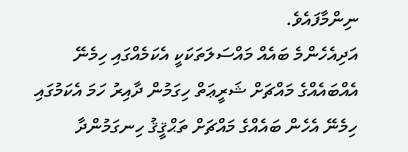ނިންމާފައެވެ.
އަދިއެހެންމެ ބައެއް މައްސަލަތަކަކީ އެކަމެއްގައި ހިމެނޭ އެއްބައެއްގެ މައްޗަށް ޝަރީޢަތް ހިގަމުން ދާއިރު ހަމަ އެކަމުގައި ހިމެނޭ އެހެން ބައެއްގެ މައްޗަށް ތަޙްޤީޤު ހިނގަމުންދާ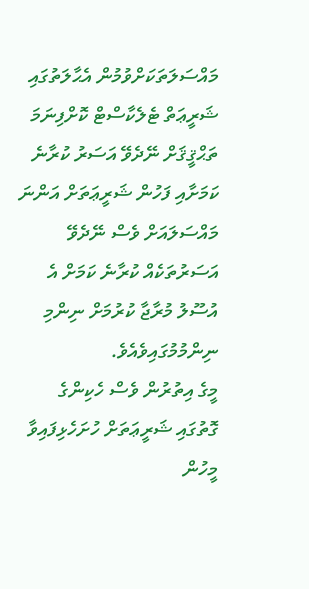މައްސަލަތަކަށްވުމުން އެޙާލަތުގައި ޝަރީޢަތް ޓެލެކާސްޓް ކޮށްފިނަމަ ތަޙްޤީޤަށް ނޭދެވޭ އަސަރު ކުރާނެ ކަމަށާއި ފަހުން ޝަރީޢަތަށް އަންނަ މައްސަލައަށް ވެސް ނޭދެވޭ އަސަރުތަކެއް ކުރާނެ ކަމަށް އެ އުސޫލު މުރާޖާ ކުރުމަށް ނިންމި ނިންމުމުގައިވެއެވެ.
މީގެ އިތުރުން ވެސް ހެކިންގެ ގޮތުގައި ޝަރީޢަތަށް ހުށަހެޅިފައިވާ މީހުން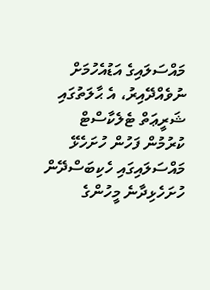މައްސަލައިގެ އަޑުއެހުމަށް ނުވެއްދޭއިރު، އެ ޙާލަތުގައި ޝަރީޢަތް ޓެލެކާސްޓް ކުރުމުން ފަހުން ހުށަހެޅޭ މައްސަލައިގައި ހެކިބަސްދޭން ހުށަހެޅިދާނެ މީހުންގެ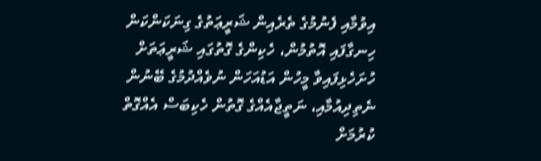އިވުމާއި ފެނުމުގެ ތެރެއިން ޝަރީޢަތުގެ ގިނަކަންކަން ހިނގާފައި އޮތުމުން، ހެކިންގެ ގޮތުގައި ޝަރީޢަތަށް ހުށަހެޅިފައިވާ މީހުން އަޑުއަހަން ނުވެއްދުމުގެ ބޭނުން ނެތިދިއުމާއި، ނަތީޖާއެއްގެ ގޮތުން ހެކިބަސް އެއްގޮތް ކުރުމަށް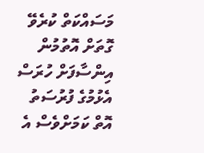މަސައްކަތް ކުރެވޭ ގޮތަށް އޮތުމުން އިންސާފަށް ހުރަސް އެޅުމުގެ ފުރުސަތު އޮތް ކަމަށްވެސް އެ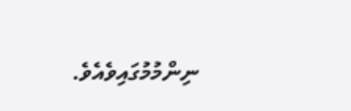ނިންމުމުގައިވެއެވެ.